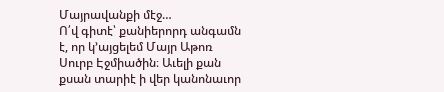Մայրավանքի մէջ…
Ո՛վ գիտէ՝ քանիերորդ անգամն է, որ կ՚այցելեմ Մայր Աթոռ Սուրբ Էջմիածին։ Աւելի քան քսան տարիէ ի վեր կանոնաւոր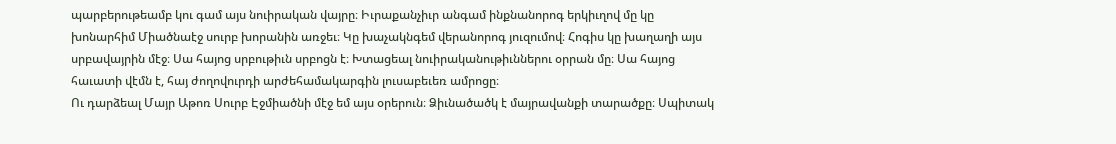պարբերութեամբ կու գամ այս նուիրական վայրը։ Իւրաքանչիւր անգամ ինքնանորոգ երկիւղով մը կը խոնարհիմ Միածնաէջ սուրբ խորանին առջեւ։ Կը խաչակնգեմ վերանորոգ յուզումով։ Հոգիս կը խաղաղի այս սրբավայրին մէջ։ Սա հայոց սրբութիւն սրբոցն է։ Խտացեալ նուիրականութիւններու օրրան մը։ Սա հայոց հաւատի վէմն է, հայ ժողովուրդի արժեհամակարգին լուսաբեւեռ ամրոցը։
Ու դարձեալ Մայր Աթոռ Սուրբ Էջմիածնի մէջ եմ այս օրերուն։ Ձիւնածածկ է մայրավանքի տարածքը։ Սպիտակ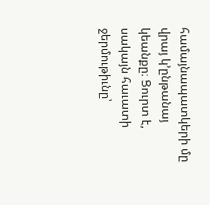համայնապատկերի մը վրայ կ՚ընթանայ կեանքը։ Ցուրտ է, սակայն հաւատի ջերմութիւնը՝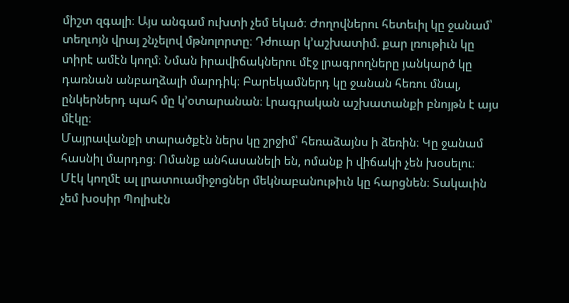միշտ զգալի։ Այս անգամ ուխտի չեմ եկած։ Ժողովներու հետեւիլ կը ջանամ՝ տեղւոյն վրայ շնչելով մթնոլորտը։ Դժուար կ՚աշխատիմ. քար լռութիւն կը տիրէ ամէն կողմ։ Նման իրավիճակներու մէջ լրագրողները յանկարծ կը դառնան անբաղձալի մարդիկ։ Բարեկամներդ կը ջանան հեռու մնալ, ընկերներդ պահ մը կ՚օտարանան։ Լրագրական աշխատանքի բնոյթն է այս մէկը։
Մայրավանքի տարածքէն ներս կը շրջիմ՝ հեռաձայնս ի ձեռին։ Կը ջանամ հասնիլ մարդոց։ Ոմանք անհասանելի են, ոմանք ի վիճակի չեն խօսելու։ Մէկ կողմէ ալ լրատուամիջոցներ մեկնաբանութիւն կը հարցնեն։ Տակաւին չեմ խօսիր Պոլիսէն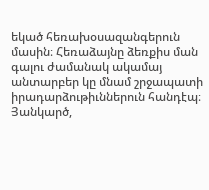եկած հեռախօսազանգերուն մասին։ Հեռաձայնը ձեռքիս ման գալու ժամանակ ակամայ անտարբեր կը մնամ շրջապատի իրադարձութիւններուն հանդէպ։
Յանկարծ,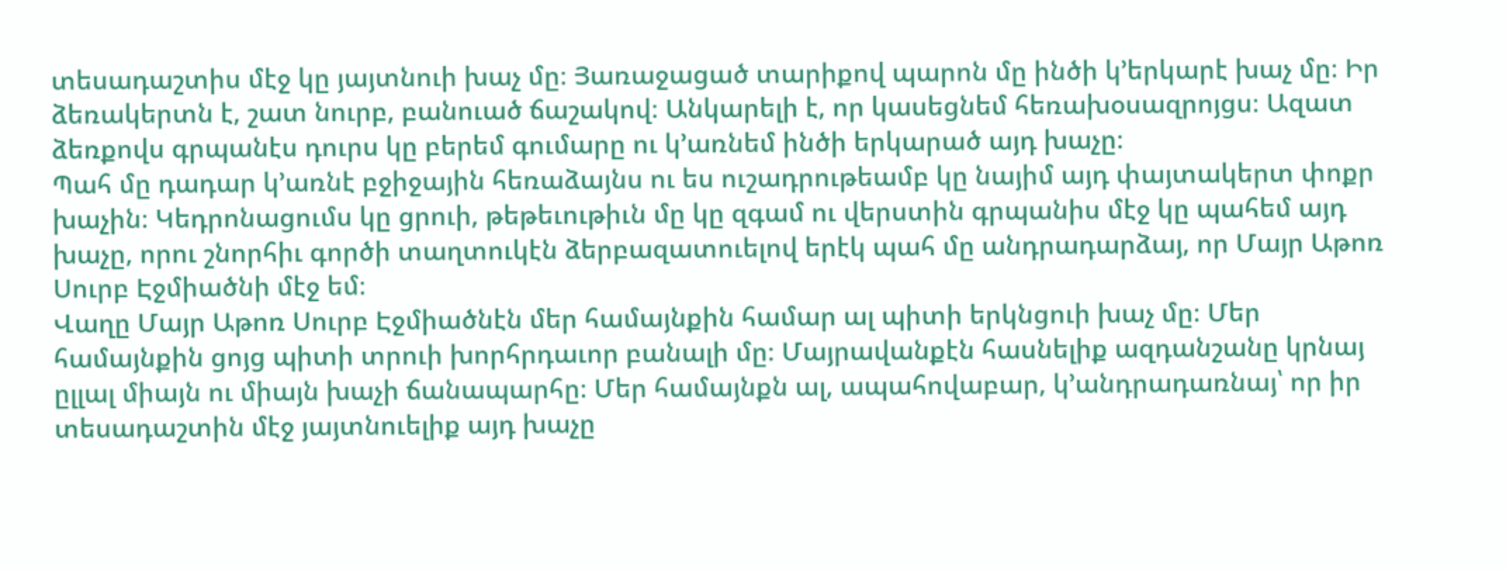տեսադաշտիս մէջ կը յայտնուի խաչ մը։ Յառաջացած տարիքով պարոն մը ինծի կ՚երկարէ խաչ մը։ Իր ձեռակերտն է, շատ նուրբ, բանուած ճաշակով։ Անկարելի է, որ կասեցնեմ հեռախօսազրոյցս։ Ազատ ձեռքովս գրպանէս դուրս կը բերեմ գումարը ու կ՚առնեմ ինծի երկարած այդ խաչը։
Պահ մը դադար կ՚առնէ բջիջային հեռաձայնս ու ես ուշադրութեամբ կը նայիմ այդ փայտակերտ փոքր խաչին։ Կեդրոնացումս կը ցրուի, թեթեւութիւն մը կը զգամ ու վերստին գրպանիս մէջ կը պահեմ այդ խաչը, որու շնորհիւ գործի տաղտուկէն ձերբազատուելով երէկ պահ մը անդրադարձայ, որ Մայր Աթոռ Սուրբ Էջմիածնի մէջ եմ։
Վաղը Մայր Աթոռ Սուրբ Էջմիածնէն մեր համայնքին համար ալ պիտի երկնցուի խաչ մը։ Մեր համայնքին ցոյց պիտի տրուի խորհրդաւոր բանալի մը։ Մայրավանքէն հասնելիք ազդանշանը կրնայ ըլլալ միայն ու միայն խաչի ճանապարհը։ Մեր համայնքն ալ, ապահովաբար, կ՚անդրադառնայ՝ որ իր տեսադաշտին մէջ յայտնուելիք այդ խաչը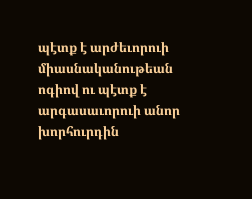պէտք է արժեւորուի միասնականութեան ոգիով ու պէտք է արգասաւորուի անոր խորհուրդին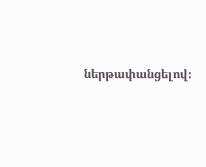ներթափանցելով։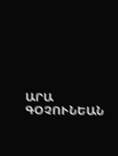ԱՐԱ ԳՕՉՈՒՆԵԱՆ